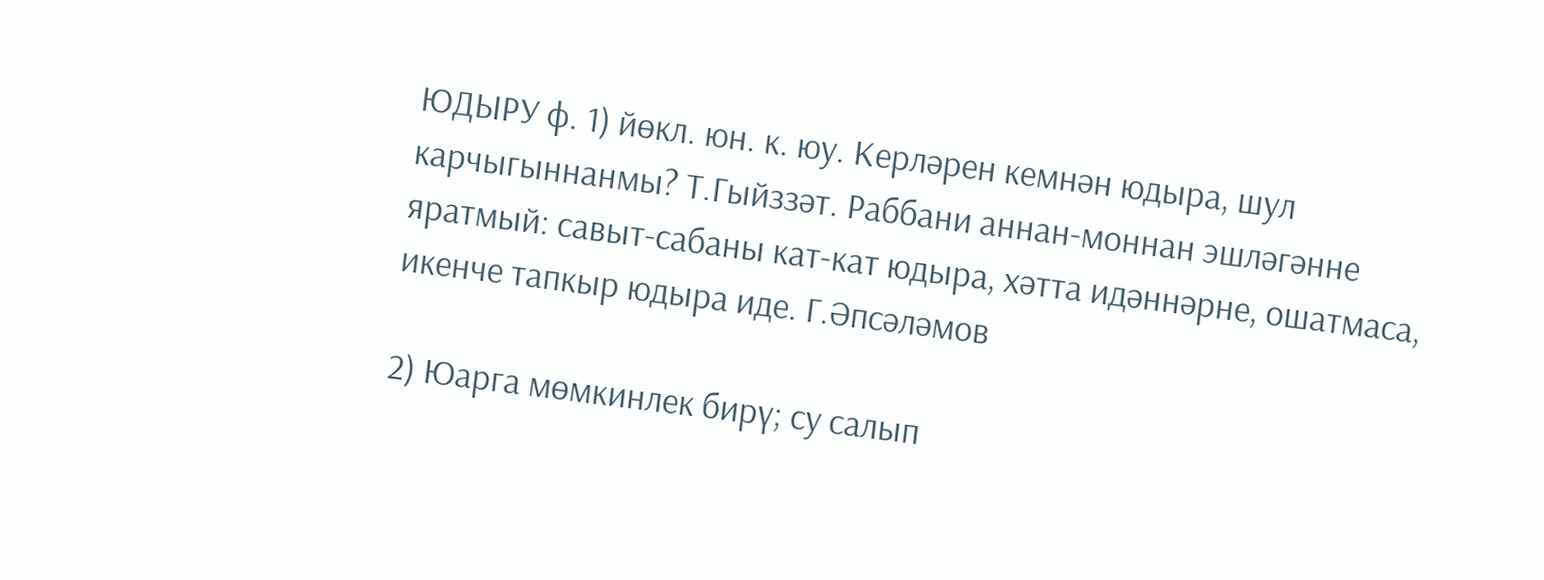ЮДЫРУ ф. 1) йөкл. юн. к. юу. Керләрен кемнән юдыра, шул карчыгыннанмы? Т.Гыйззәт. Раббани аннан-моннан эшләгәнне яратмый: савыт-сабаны кат-кат юдыра, хәтта идәннәрне, ошатмаса, икенче тапкыр юдыра иде. Г.Әпсәләмов

2) Юарга мөмкинлек бирү; су салып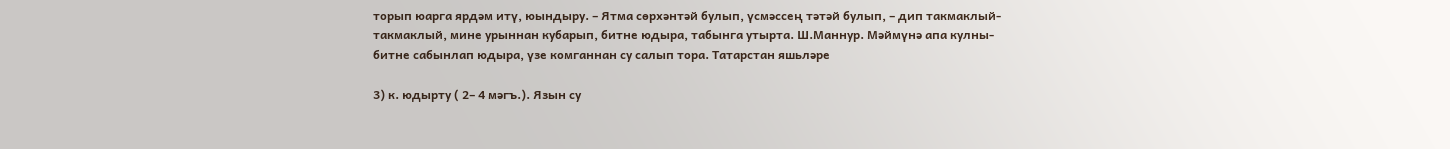торып юарга ярдәм итү, юындыру. – Ятма сөрхәнтәй булып, үсмәссең тәтәй булып, – дип такмаклый-такмаклый, мине урыннан кубарып, битне юдыра, табынга утырта. Ш.Маннур. Мәймүнә апа кулны-битне сабынлап юдыра, үзе комганнан су салып тора. Татарстан яшьләре

3) к. юдырту ( 2– 4 мәгъ.). Язын су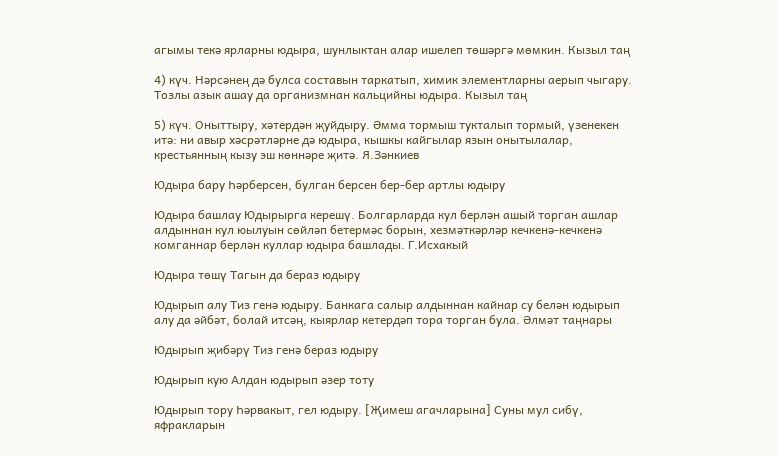агымы текә ярларны юдыра, шунлыктан алар ишелеп төшәргә мөмкин. Кызыл таң

4) күч. Нәрсәнең дә булса составын таркатып, химик элементларны аерып чыгару. Тозлы азык ашау да организмнан кальцийны юдыра. Кызыл таң

5) күч. Оныттыру, хәтердән җуйдыру. Әмма тормыш тукталып тормый, үзенекен итә: ни авыр хәсрәтләрне дә юдыра, кышкы кайгылар язын онытылалар, крестьянның кызу эш көннәре җитә. Я.Зәнкиев

Юдыра бару Һәрберсен, булган берсен бер-бер артлы юдыру

Юдыра башлау Юдырырга керешү. Болгарларда кул берлән ашый торган ашлар алдыннан кул юылуын сөйләп бетермәс борын, хезмәткәрләр кечкенә-кечкенә комганнар берлән куллар юдыра башлады. Г.Исхакый

Юдыра төшү Тагын да бераз юдыру

Юдырып алу Тиз генә юдыру. Банкага салыр алдыннан кайнар су белән юдырып алу да әйбәт, болай итсәң, кыярлар кетердәп тора торган була. Әлмәт таңнары

Юдырып җибәрү Тиз генә бераз юдыру

Юдырып кую Алдан юдырып әзер тоту

Юдырып тору Һәрвакыт, гел юдыру. [Җимеш агачларына] Суны мул сибү, яфракларын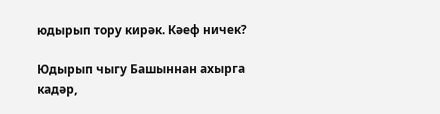юдырып тору кирәк. Кәеф ничек?

Юдырып чыгу Башыннан ахырга кадәр,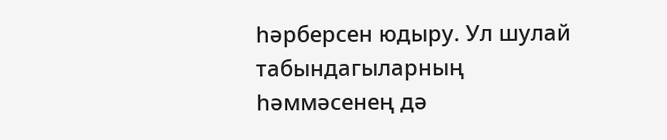һәрберсен юдыру. Ул шулай табындагыларның һәммәсенең дә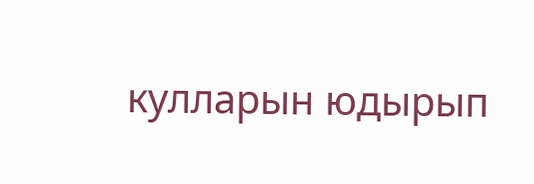кулларын юдырып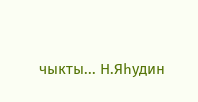чыкты... Н.Яһудин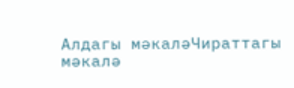Алдагы мәкаләЧираттагы мәкалә